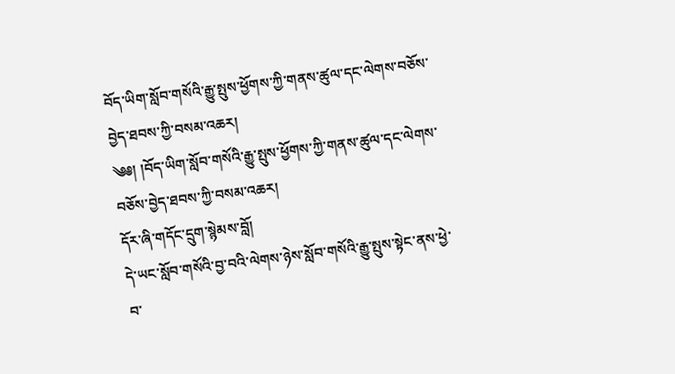བོད་ཡིག་སློབ་གསོའི་རྒྱུ་སྤུས་ཕྱོགས་ཀྱི་གནས་ཚུལ་དང་ལེགས་བཅོས་བྱེད་ཐབས་ཀྱི་བསམ་འཆར།
༄༅། །བོད་ཡིག་སློབ་གསོའི་རྒྱུ་སྤུས་ཕྱོགས་ཀྱི་གནས་ཚུལ་དང་ལེགས་བཅོས་བྱེད་ཐབས་ཀྱི་བསམ་འཆར།
དོར་ཞི་གདོང་དྲུག་སྙེམས་བློ།
དེ་ཡང་སློབ་གསོའི་བྱ་བའི་ལེགས་ཉེས་སློབ་གསོའི་རྒྱུ་སྤུས་སྟེང་ནས་ཕྱེ་བ་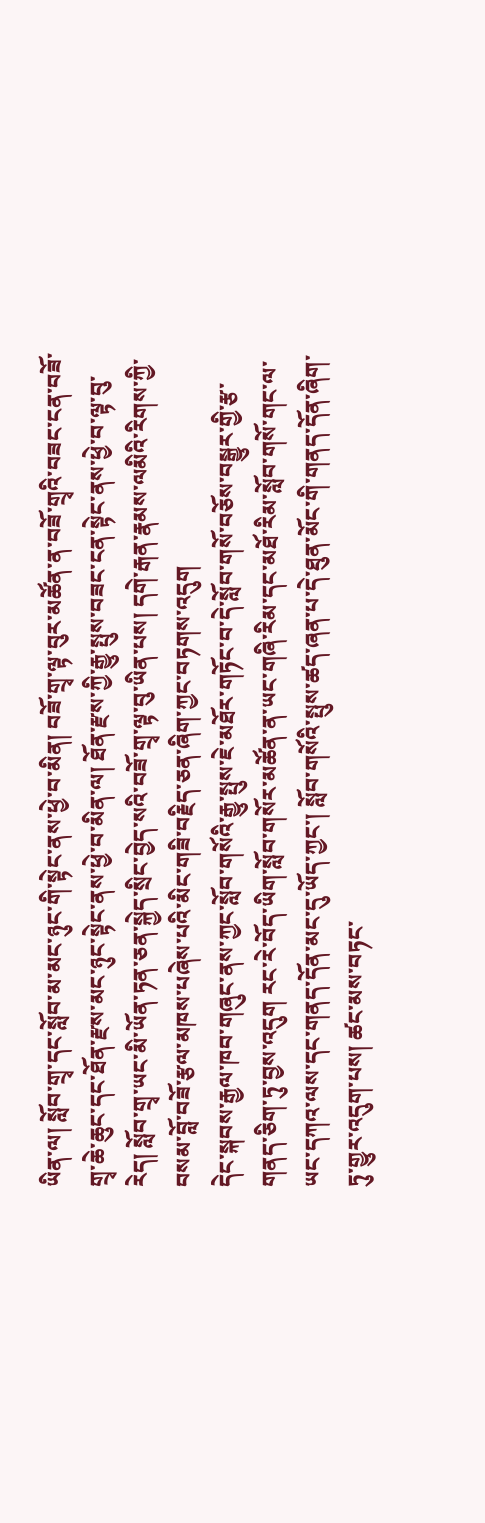ཡིན་ལ། སློབ་གྲྭ་དང་སློབ་མ་མང་ཉུང་གི་སྟེང་ནས་ཕྱེ་བ་མིན། བཟོ་གྲྭ་ལྟ་བུར་མཚོན་ན་བཟོ་གྲྭའི་བཟང་ངན་བཟོ་གྲྭ་ཆེ་ཆུང་དང་ཐོན་རྫས་མང་ཉུང་སྟེང་ནས་ཕྱེ་བ་མིན་ལ། ཐོན་རྫས་ཀྱི་རྒྱུ་སྤུས་བཟང་ངན་སྟེང་ནས་ཕྱེ་བ་ལྟ་བུ་རེད། སློབ་གྲྭ་ཡང་མི་ཡོན་ཏན་ཅན་སྐྱེད་སྲིང་བྱེད་སའི་བཟོ་གྲྭ་ལྟ་བུ་ཡིན་པས། དགེ་རྒན་རྣམས་ལམིའི་རིགས་ཀྱི་བསམ་བློ་བཟོ་རྩལ་མཁས་པཞེས་པའི་མིང་གཟི་བརྗིད་ཅན་ཞིག་ཀྱང་བཏགས་འདུག
དེང་སྐབས་རྒྱལ་ཁབ་གཞུང་ནས་ཀྱང་སློབ་གསོའི་རྒྱུ་སྤུས་ཇེ་མཐོར་གཏོང་བ་དེ་སློབ་གསོ་བཅོས་བསྒྱུར་གྱི་རྩ་གནད་ཅིག་ཏུ་བྱས་འདུག རང་རེ་བོད་ཡིག་སློབ་གསོར་མཚོན་ན་ཡང་གཞི་རིམ་དང་མཐོ་རིམ་སློབ་གསོ་གང་ལ་ཡང་དཀའ་ལས་དང་གནད་དོན་མང་དུ་ཡོད་ཀྱང་། སློབ་གསོའི་སྤུས་ཚད་ཞན་པ་དེ་ཐུན་མོང་གི་གནད་དོན་ཞིག་ཏུ་གྱུར་འདུག་པས། ཚང་མས་བཏང་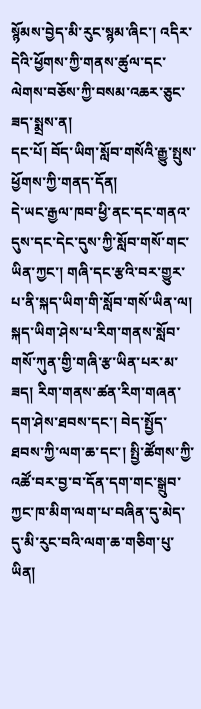སྙོམས་བྱེད་མི་རུང་སྙམ་ཞིང་། འདིར་དེའི་ཕྱོགས་ཀྱི་གནས་ཚུལ་དང་ལེགས་བཅོས་ཀྱི་བསམ་འཆར་ཅུང་ཟད་སྨྲས་ན།
དང་པོ། བོད་ཡིག་སློབ་གསོའི་རྒྱུ་སྤུས་ཕྱོགས་ཀྱི་གནད་དོན།
དེ་ཡང་རྒྱལ་ཁབ་ཕྱི་ནང་དང་གནའ་དུས་དང་དེང་དུས་ཀྱི་སློབ་གསོ་གང་ཡིན་ཀྱང་། གཞི་དང་རྩའི་བར་གྱུར་པ་ནི་སྐད་ཡིག་གི་སློབ་གསོ་ཡིན་ལ། སྐད་ཡིག་ཤེས་པ་རིག་གནས་སློབ་གསོ་ཀུན་གྱི་གཞི་རྩ་ཡིན་པར་མ་ཟད། རིག་གནས་ཚན་རིག་གཞན་དག་ཤེས་ཐབས་དང་། བེད་སྤྱོད་ཐབས་ཀྱི་ལག་ཆ་དང་། སྤྱི་ཚོགས་ཀྱི་འཚོ་བར་བྱ་བ་དོན་དག་གང་སྒྲུབ་ཀྱང་ཁ་མིག་ལག་པ་བཞིན་དུ་མེད་དུ་མི་རུང་བའི་ལག་ཆ་གཅིག་པུ་ཡིན།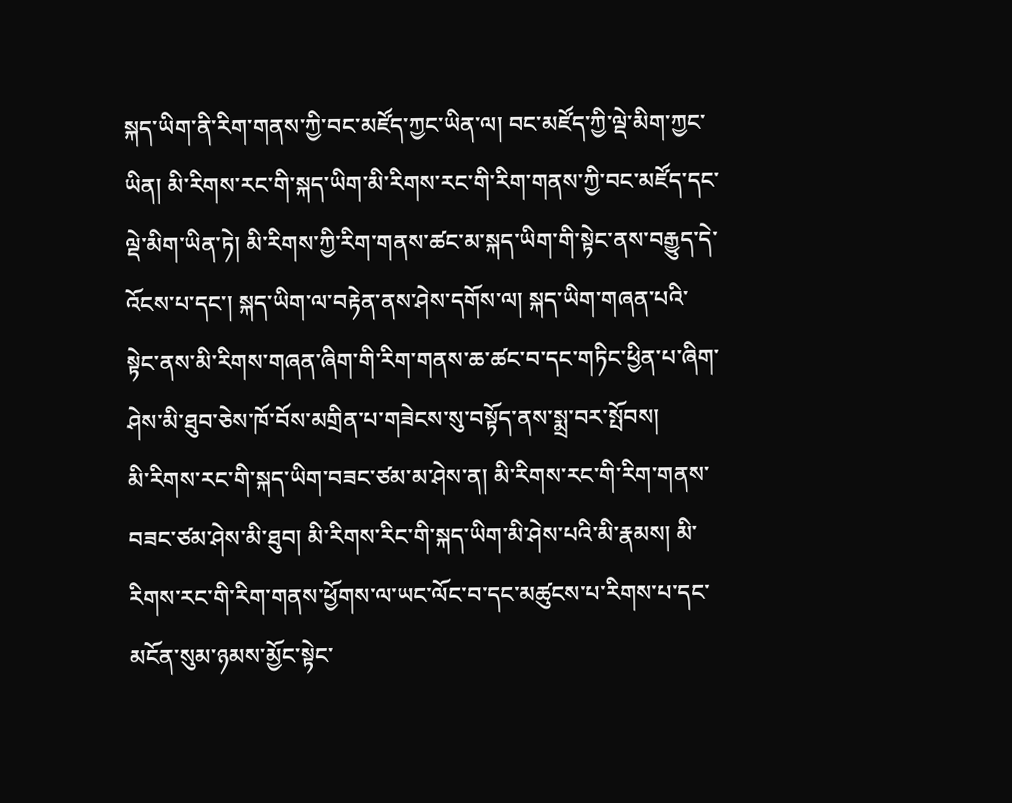སྐད་ཡིག་ནི་རིག་གནས་ཀྱི་བང་མཛོད་ཀྱང་ཡིན་ལ། བང་མཛོད་ཀྱི་ལྡེ་མིག་ཀྱང་ཡིན། མི་རིགས་རང་གི་སྐད་ཡིག་མི་རིགས་རང་གི་རིག་གནས་ཀྱི་བང་མཛོད་དང་ལྡེ་མིག་ཡིན་ཏེ། མི་རིགས་ཀྱི་རིག་གནས་ཚང་མ་སྐད་ཡིག་གི་སྟེང་ནས་བརྒྱུད་དེ་འོངས་པ་དང་། སྐད་ཡིག་ལ་བརྟེན་ནས་ཤེས་དགོས་ལ། སྐད་ཡིག་གཞན་པའི་སྟེང་ནས་མི་རིགས་གཞན་ཞིག་གི་རིག་གནས་ཆ་ཚང་བ་དང་གཏིང་ཕྱིན་པ་ཞིག་ཤེས་མི་ཐུབ་ཅེས་ཁོ་བོས་མགྲིན་པ་གཟེངས་སུ་བསྟོད་ནས་སྨྲ་བར་སྤོབས།
མི་རིགས་རང་གི་སྐད་ཡིག་བཟང་ཙམ་མ་ཤེས་ན། མི་རིགས་རང་གི་རིག་གནས་བཟང་ཙམ་ཤེས་མི་ཐུབ། མི་རིགས་རིང་གི་སྐད་ཡིག་མི་ཤེས་པའི་མི་རྣམས། མི་རིགས་རང་གི་རིག་གནས་ཕྱོགས་ལ་ཡང་ལོང་བ་དང་མཚུངས་པ་རིགས་པ་དང་མངོན་སུམ་ཉམས་མྱོང་སྟེང་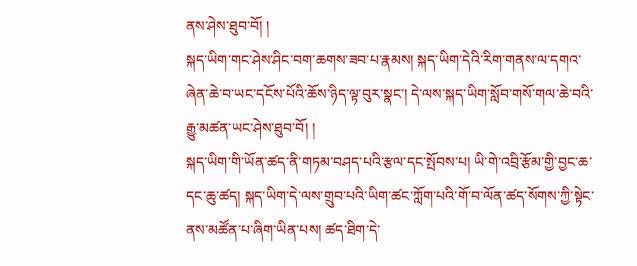ནས་ཤེས་ཐུབ་བོ། །
སྐད་ཡིག་གང་ཤེས་ཤིང་བག་ཆགས་ཟབ་པ་རྣམས། སྐད་ཡིག་དེའི་རིག་གནས་ལ་དགའ་ཞེན་ཆེ་བ་ཡང་དངོས་པོའི་ཆོས་ཉིད་ལྟ་བུར་སྣང་། དེ་ལས་སྐད་ཡིག་སློབ་གསོ་གལ་ཆེ་བའི་རྒྱུ་མཚན་ཡང་ཤེས་ཐུབ་བོ། །
སྐད་ཡིག་གི་ཡོན་ཚད་ནི་གཏམ་བཤད་པའི་རྩལ་དང་སྤོབས་པ། ཡི་གེ་འབྲི་རྩོམ་གྱི་བྱང་ཆ་དང་ཆུ་ཚད། སྐད་ཡིག་དེ་ལས་གྲུབ་པའི་ཡིག་ཚང་ཀློག་པའི་གོ་བ་ལོན་ཚད་སོགས་ཀྱི་སྟེང་ནས་མཚོན་པ་ཞིག་ཡིན་པས། ཚད་ཐིག་དེ་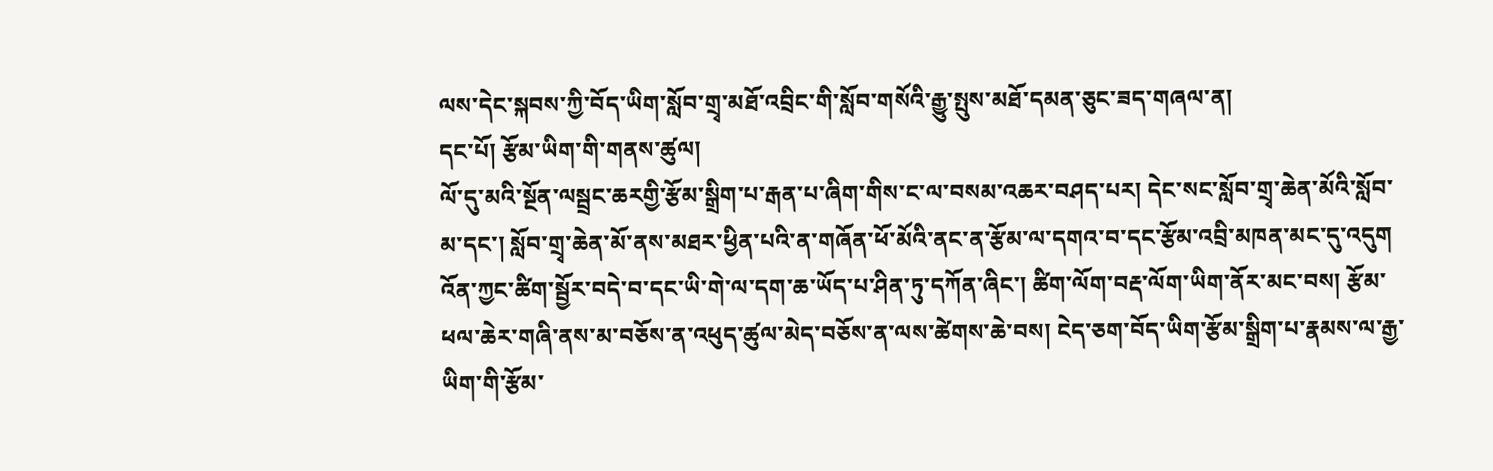ལས་དེང་སྐབས་ཀྱི་བོད་ཡིག་སློབ་གྲྭ་མཐོ་འབྲིང་གི་སློབ་གསོའི་རྒྱུ་སྤུས་མཐོ་དམན་ཅུང་ཟད་གཞལ་ན།
དང་པོ། རྩོམ་ཡིག་གི་གནས་ཚུལ།
ལོ་དུ་མའི་སྔོན་ལསྦྲང་ཆརགྱི་རྩོམ་སྒྲིག་པ་རྒན་པ་ཞིག་གིས་ང་ལ་བསམ་འཆར་བཤད་པར། དེང་སང་སློབ་གྲྭ་ཆེན་མོའི་སློབ་མ་དང་། སློབ་གྲྭ་ཆེན་མོ་ནས་མཐར་ཕྱིན་པའི་ན་གཞོན་ཕོ་མོའི་ནང་ན་རྩོམ་ལ་དགའ་བ་དང་རྩོམ་འབྲི་མཁན་མང་དུ་འདུག འོན་ཀྱང་ཚིག་སྦྱོར་བདེ་བ་དང་ཡི་གེ་ལ་དག་ཆ་ཡོད་པ་ཤིན་ཏུ་དཀོན་ཞིང་། ཚིག་ལོག་བརྡ་ལོག་ཡིག་ནོར་མང་བས། རྩོམ་ཕལ་ཆེར་གཞི་ནས་མ་བཅོས་ན་འཕུད་ཚུལ་མེད་བཅོས་ན་ལས་ཚེགས་ཆེ་བས། ངེད་ཅག་བོད་ཡིག་རྩོམ་སྒྲིག་པ་རྣམས་ལ་རྒྱ་ཡིག་གི་རྩོམ་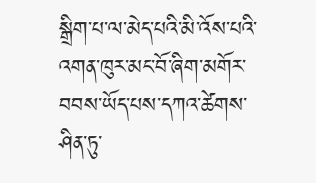སྒྲིག་པ་ལ་མེད་པའི་མི་འོས་པའི་འགན་ཁུར་མང་བོ་ཞིག་མགོར་བབས་ཡོད་པས་དཀའ་ཚེགས་ཤིན་ཏུ་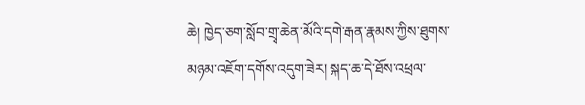ཆེ། ཁྱེད་ཅག་སློབ་གྲྭ་ཆེན་མོའི་དགེ་རྒན་རྣམས་ཀྱིས་ཐུགས་མཉམ་འཇོག་དགོས་འདུག་ཟེར། སྐད་ཆ་དེ་ཐོས་འཕྲལ་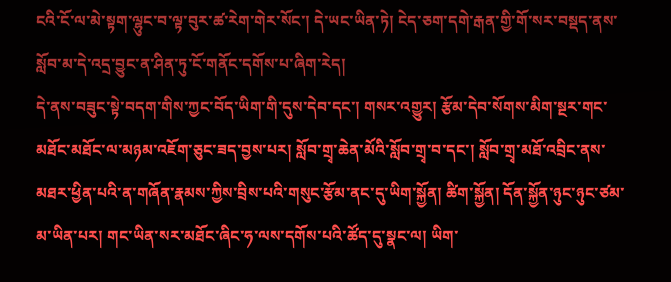ངའི་ངོ་ལ་མེ་སྟག་ལྷུང་བ་ལྟ་བུར་ཚ་རེག་གེར་སོང་། དེ་ཡང་ཡིན་ཏེ། ངེད་ཅག་དགེ་རྒན་གྱི་གོ་སར་བསྡད་ནས་སློབ་མ་དེ་འདྲ་བྱུང་ན་ཤིན་ཏུ་ངོ་གནོང་དགོས་པ་ཞིག་རེད།
དེ་ནས་བཟུང་སྟེ་བདག་གིས་ཀྱང་བོད་ཡིག་གི་དུས་དེབ་དང་། གསར་འགྱུར། རྩོམ་དེབ་སོགས་མིག་སྔར་གང་མཐོང་མཐོང་ལ་མཉམ་འཇོག་ཅུང་ཟད་བྱས་པར། སློབ་གྲྭ་ཆེན་མོའི་སློབ་གྲྭ་བ་དང་། སློབ་གྲྭ་མཐོ་འབྲིང་ནས་མཐར་ཕྱིན་པའི་ན་གཞོན་རྣམས་ཀྱིས་བྲིས་པའི་གསུང་རྩོམ་ནང་དུ་ཡིག་སྐྱོན། ཚིག་སྐྱོན། དོན་སྐྱོན་ཉུང་ཉུང་ཙམ་མ་ཡིན་པར། གང་ཡིན་སར་མཐོང་ཞིང་ཧ་ལས་དགོས་པའི་ཚོད་དུ་སྣང་ལ། ཡིག་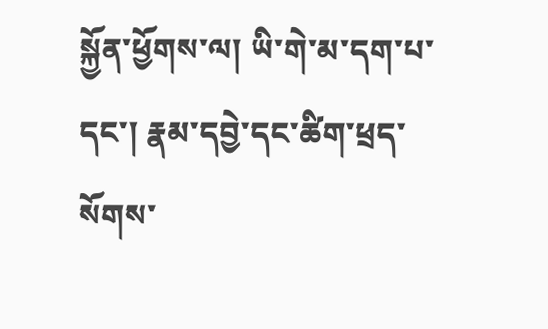སྐྱོན་ཕྱོགས་ལ། ཡི་གེ་མ་དག་པ་དང་། རྣམ་དབྱེ་དང་ཚིག་ཕྲད་སོགས་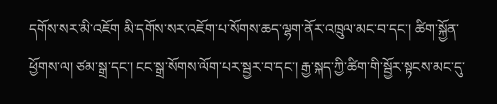དགོས་སར་མི་འཇོག མི་དགོས་སར་འཇོག་པ་སོགས་ཆད་ལྷག་ནོར་འཁྲུལ་མང་བ་དང་། ཚིག་སྐྱོན་ཕྱོགས་ལ། ཙམ་སྒྲ་དང་། ངང་སྒྲ་སོགས་ལོག་པར་སྦྱར་བ་དང་། རྒྱ་སྐད་ཀྱི་ཚིག་གི་སྦྱོར་སྟངས་མང་དུ་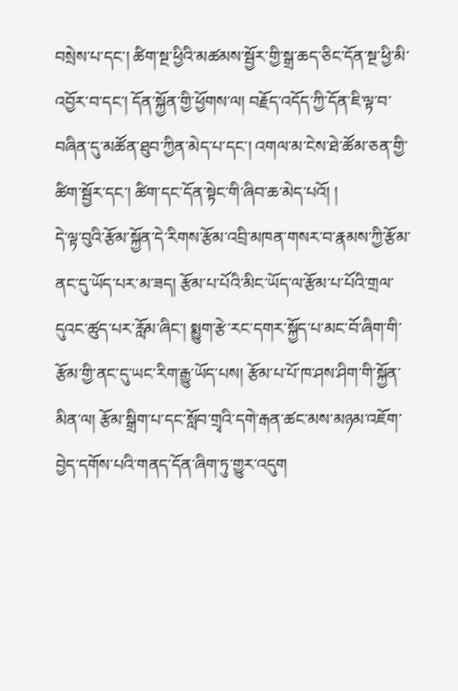བསྲེས་པ་དང་། ཚིག་སྔ་ཕྱིའི་མཚམས་སྦྱོར་གྱི་སྒྲ་ཆད་ཅིང་དོན་སྔ་ཕྱི་མི་འབྱོར་བ་དང་། དོན་སྐྱོན་གྱི་ཕྱོགས་ལ། བརྗོད་འདོད་ཀྱི་དོན་ཇི་ལྟ་བ་བཞིན་དུ་མཚོན་ཐུབ་ཀྱིན་མེད་པ་དང་། འགལ་མ་ངེས་ཐེ་ཚོམ་ཅན་གྱི་ཚིག་སྦྱོར་དང་། ཚིག་དང་དོན་སྟེང་གི་ཞིབ་ཆ་མེད་པའོ། །
དེ་ལྟ་བུའི་རྩོམ་སྐྱོན་དེ་རིགས་རྩོམ་འབྲི་མཁན་གསར་བ་རྣམས་ཀྱི་རྩོམ་ནང་དུ་ཡོད་པར་མ་ཟད། རྩོམ་པ་པོའི་མིང་ཡོད་ལ་རྩོམ་པ་པོའི་གྲལ་དུའང་ཚུད་པར་རློམ་ཞིང་། སྨྱུག་རྩེ་རང་དགར་སྐྱོད་པ་མང་བོ་ཞིག་གི་རྩོམ་གྱི་ནང་དུ་ཡང་རིག་རྒྱུ་ཡོད་པས། རྩོམ་པ་པོ་ཁ་ཤས་ཤིག་གི་སྐྱོན་མིན་ལ། རྩོམ་སྒྲིག་པ་དང་སློབ་གྲྭའི་དགེ་རྒན་ཚང་མས་མཉམ་འཇོག་བྱེད་དགོས་པའི་གནད་དོན་ཞིག་ཏུ་གྱུར་འདུག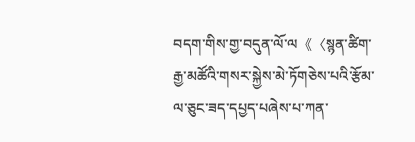བདག་གིས་གྱ་བདུན་ལོ་ལ《〈སྙན་ཚིག་རྒྱ་མཚོའི་གསར་སྐྱེས་མེ་ཏོགཅེས་པའི་རྩོམ་ལ་ཅུང་ཟད་དཔྱད་པཞེས་པ་ཀན་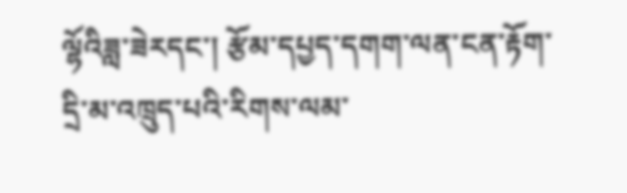ལྷོའིཟླ་ཟེརདང་། རྩོམ་དཔྱད་དགག་ལན་ངན་རྟོག་དྲི་མ་འཁྲུད་པའི་རིགས་ལམ་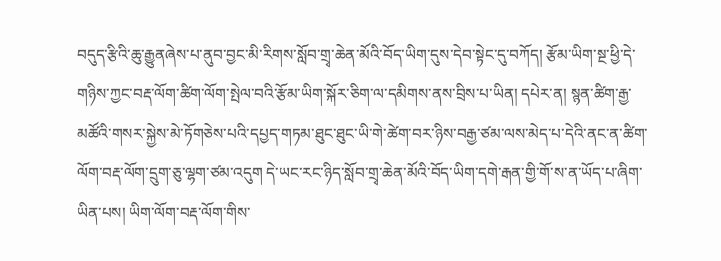བདུད་རྩིའི་ཆུ་རྒྱུནཞེས་པ་ནུབ་བྱང་མི་རིགས་སློབ་གྲྭ་ཆེན་མོའི་བོད་ཡིག་དུས་དེབ་སྟེང་དུ་བཀོད། རྩོམ་ཡིག་སྔ་ཕྱི་དེ་གཉིས་ཀྱང་བརྡ་ལོག་ཚིག་ལོག་སྤེལ་བའི་རྩོམ་ཡིག་སྐོར་ཅིག་ལ་དམིགས་ནས་བྲིས་པ་ཡིན། དཔེར་ན། སྙན་ཚིག་རྒྱ་མཚོའི་གསར་སྐྱེས་མེ་ཏོགཅེས་པའི་དཔྱད་གཏམ་ཐུང་ཐུང་ཡི་གེ་ཚེག་བར་ཉིས་བརྒྱ་ཙམ་ལས་མེད་པ་དེའི་ནང་ན་ཚིག་ལོག་བརྡ་ལོག་དྲུག་ཅུ་ལྷག་ཙམ་འདུག དེ་ཡང་རང་ཉིད་སློབ་གྲྭ་ཆེན་མོའི་བོད་ཡིག་དགེ་རྒན་གྱི་གོ་ས་ན་ཡོད་པ་ཞིག་ཡིན་པས། ཡིག་ལོག་བརྡ་ལོག་གིས་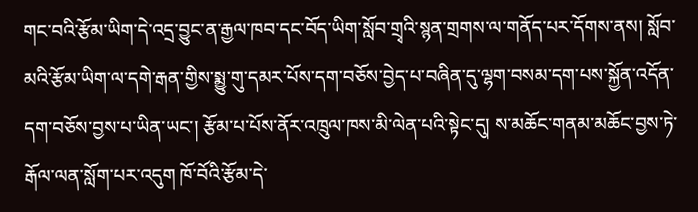གང་བའི་རྩོམ་ཡིག་དེ་འདྲ་བྱུང་ན་རྒྱལ་ཁབ་དང་བོད་ཡིག་སློབ་གྲྭའི་སྙན་གྲགས་ལ་གནོད་པར་དོགས་ནས། སློབ་མའི་རྩོམ་ཡིག་ལ་དགེ་རྒན་གྱིས་སྨྱུ་གུ་དམར་པོས་དག་བཅོས་བྱེད་པ་བཞིན་དུ་ལྷག་བསམ་དག་པས་སྐྱོན་འདོན་དག་བཅོས་བྱས་པ་ཡིན་ཡང་། རྩོམ་པ་པོས་ནོར་འཁྲུལ་ཁས་མི་ལེན་པའི་སྟེང་དུ། ས་མཆོང་གནམ་མཆོང་བྱས་ཏེ་རྒོལ་ལན་སློག་པར་འདུག ཁོ་བོའི་རྩོམ་དེ་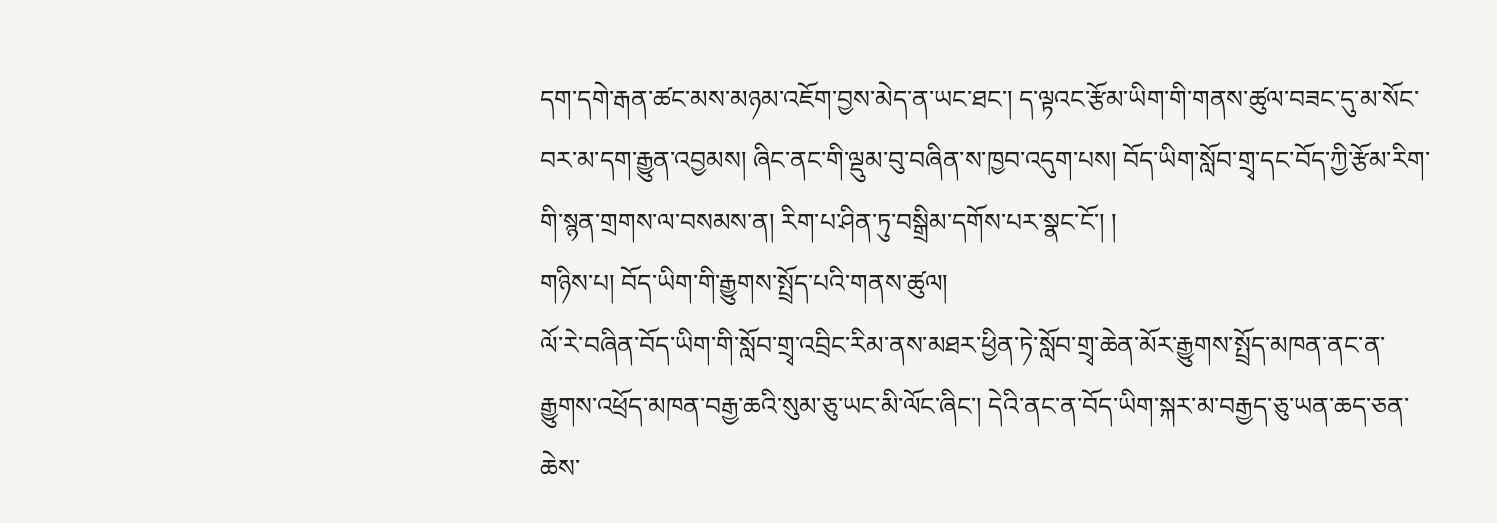དག་དགེ་རྒན་ཚང་མས་མཉམ་འཇོག་བྱས་མེད་ན་ཡང་ཐང་། ད་ལྟའང་རྩོམ་ཡིག་གི་གནས་ཚུལ་བཟང་དུ་མ་སོང་བར་མ་དག་རྒྱུན་འབྱམས། ཞིང་ནང་གི་ལྡུམ་བུ་བཞིན་ས་ཁྱབ་འདུག་པས། བོད་ཡིག་སློབ་གྲྭ་དང་བོད་ཀྱི་རྩོམ་རིག་གི་སྙན་གྲགས་ལ་བསམས་ན། རིག་པ་ཤིན་ཏུ་བསྒྲིམ་དགོས་པར་སྣང་ངོ་། །
གཉིས་པ། བོད་ཡིག་གི་རྒྱུགས་སྤྲོད་པའི་གནས་ཚུལ།
ལོ་རེ་བཞིན་བོད་ཡིག་གི་སློབ་གྲྭ་འབྲིང་རིམ་ནས་མཐར་ཕྱིན་ཏེ་སློབ་གྲྭ་ཆེན་མོར་རྒྱུགས་སྤྲོད་མཁན་ནང་ན་རྒྱུགས་འཕྲོད་མཁན་བརྒྱ་ཆའི་སུམ་ཅུ་ཡང་མི་ལོང་ཞིང་། དེའི་ནང་ན་བོད་ཡིག་སྐར་མ་བརྒྱད་ཅུ་ཡན་ཆད་ཅན་ཆེས་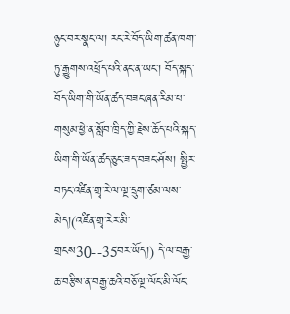ཉུང་བར་སྣང་ལ། རང་རེ་བོད་ཡིག་ཚན་ཁག་ཏུ་རྒྱུགས་འཕྲོད་པའི་ནང་ན་ཡང་། བོད་སྐད་བོད་ཡིག་གི་ཡོན་ཚད་བཟང་ཞན་རིམ་པ་གསུམ་ཕྱེ་ན་སློབ་ཁྲིད་ཀྱི་རྗེས་ཆོད་པའི་སྐད་ཡིག་གི་ཡོན་ཚད་ཅུང་ཟད་བཟང་ཤོས། སྤྱིར་བཏང་འཛིན་གྲྭ་རེ་ལ་ལྔ་དྲུག་ཙམ་ལས་མེད།(འཛིན་གྲྭ་རེར་མི་གྲངས30--35བར་ཡོད།) དེ་ལ་བརྒྱ་ཆ་བརྩིས་ན་བརྒྱ་ཆའི་བཅོ་ལྔ་ལོང་མི་ལོང་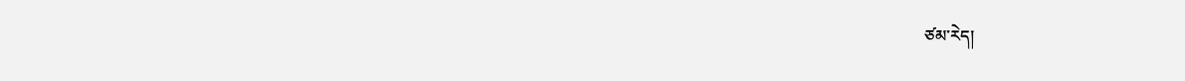ཙམ་རེད།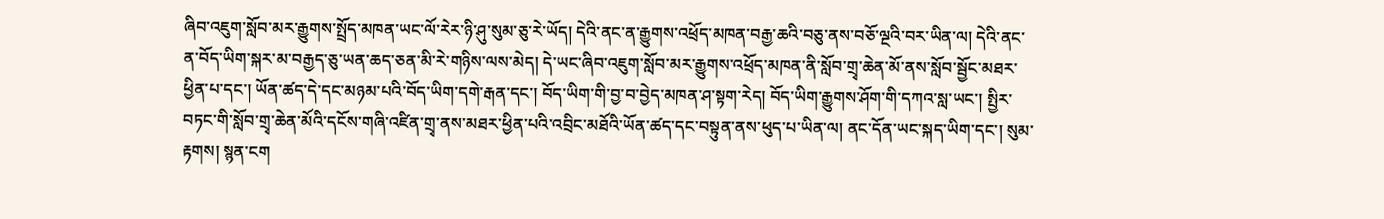ཞིབ་འཇུག་སློབ་མར་རྒྱུགས་སྤྲོད་མཁན་ཡང་ལོ་རེར་ཉི་ཤུ་སུམ་ཅུ་རེ་ཡོད། དེའི་ནང་ན་རྒྱུགས་འཕྲོད་མཁན་བརྒྱ་ཆའི་བཅུ་ནས་བཅོ་ལྔའི་བར་ཡིན་ལ། དེའི་ནང་ན་བོད་ཡིག་སྐར་མ་བརྒྱད་ཅུ་ཡན་ཆད་ཅན་མི་རེ་གཉིས་ལས་མེད། དེ་ཡང་ཞིབ་འཇུག་སློབ་མར་རྒྱུགས་འཕྲོད་མཁན་ནི་སློབ་གྲྭ་ཆེན་མོ་ནས་སློབ་སྦྱོང་མཐར་ཕྱིན་པ་དང་། ཡོན་ཚད་དེ་དང་མཉམ་པའི་བོད་ཡིག་དགེ་རྒན་དང་། བོད་ཡིག་གི་བྱ་བ་བྱེད་མཁན་ཤ་སྟག་རེད། བོད་ཡིག་རྒྱུགས་ཤོག་གི་དཀའ་སླ་ཡང་། སྤྱིར་བཏང་གི་སློབ་གྲྭ་ཆེན་མོའི་དངོས་གཞི་འཛིན་གྲྭ་ནས་མཐར་ཕྱིན་པའི་འབྲིང་མཐོའི་ཡོན་ཚད་དང་བསྟུན་ནས་ཕུད་པ་ཡིན་ལ། ནང་དོན་ཡང་སྐད་ཡིག་དང་། སུམ་རྟགས། སྙན་ངག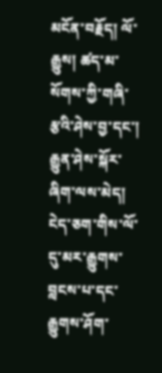མངོན་བརྗོད། ལོ་རྒྱུས། ཚད་མ་སོགས་ཀྱི་གཞི་རྩའི་ཤེས་བྱ་དང་། རྒྱུན་ཤེས་སྐོར་ཞིག་ལས་མེད།
ངེད་ཅག་གིས་ལོ་དུ་མར་རྒྱུགས་བླངས་པ་དང་རྒྱུགས་ཤོག་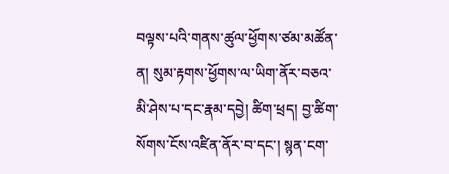བལྟས་པའི་གནས་ཚུལ་ཕྱོགས་ཙམ་མཚོན་ན། སུམ་རྟགས་ཕྱོགས་ལ་ཡིག་ནོར་བཅའ་མི་ཤེས་པ་དང་རྣམ་དབྱེ། ཚིག་ཕྲད། བྱ་ཚིག་སོགས་ངོས་འཛིན་ནོར་བ་དང་། སྙན་ངག་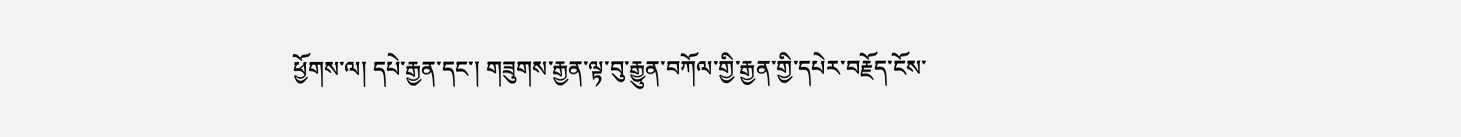ཕྱོགས་ལ། དཔེ་རྒྱན་དང་། གཟུགས་རྒྱན་ལྟ་བུ་རྒྱུན་བཀོལ་གྱི་རྒྱན་གྱི་དཔེར་བརྗོད་ངོས་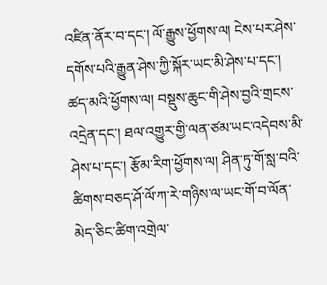འཛིན་ནོར་བ་དང་། ལོ་རྒྱུས་ཕྱོགས་ལ། ངེས་པར་ཤེས་དགོས་པའི་རྒྱུན་ཤེས་ཀྱི་སྐོར་ཡང་མི་ཤེས་པ་དང་། ཚད་མའི་ཕྱོགས་ལ། བསྡུས་ཆུང་གི་ཤེས་བྱའི་གྲངས་འདྲེན་དང་། ཐལ་འགྱུར་གྱི་ལན་ཙམ་ཡང་འདེབས་མི་ཤེས་པ་དང་། རྩོམ་རིག་ཕྱོགས་ལ། ཤིན་ཏུ་གོ་སླ་བའི་ཚིགས་བཅད་ཤོ་ལོ་ཀ་རེ་གཉིས་ལ་ཡང་གོ་བ་ལོན་མེད་ཅིང་ཚིག་འགྲེལ་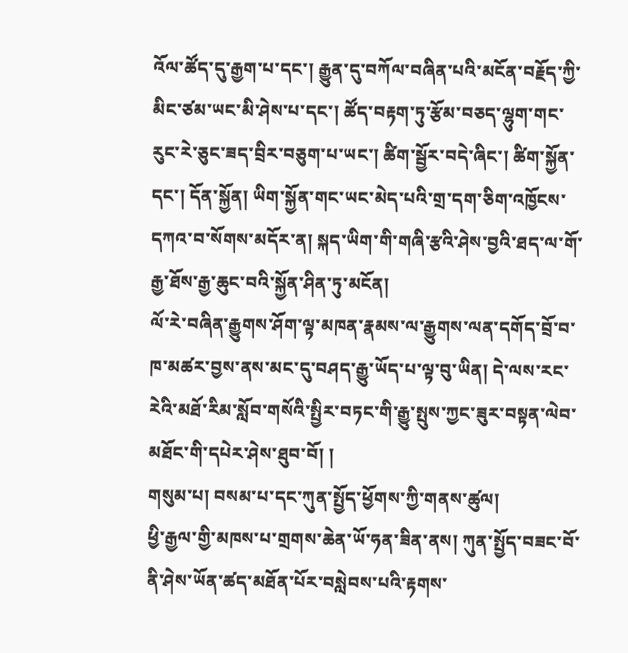འོལ་ཚོད་དུ་རྒྱག་པ་དང་། རྒྱུན་དུ་བཀོལ་བཞིན་པའི་མངོན་བརྗོད་ཀྱི་མིང་ཙམ་ཡང་མི་ཤེས་པ་དང་། ཚོད་བརྟག་ཏུ་རྩོམ་བཅད་ལྷུག་གང་རུང་རེ་ཅུང་ཟད་བྲིར་བཅུག་པ་ཡང་། ཚིག་སྦྱོར་བདེ་ཞིང་། ཚིག་སྐྱོན་དང་། དོན་སྐྱོན། ཡིག་སྐྱོན་གང་ཡང་མེད་པའི་གྲ་དག་ཅིག་འཁྱོངས་དཀའ་བ་སོགས་མདོར་ན། སྐད་ཡིག་གི་གཞི་རྩའི་ཤེས་བྱའི་ཐད་ལ་གོ་རྒྱ་ཐོས་རྒྱ་ཆུང་བའི་སྐྱོན་ཤིན་ཏུ་མངོན།
ལོ་རེ་བཞིན་རྒྱུགས་ཤོག་ལྟ་མཁན་རྣམས་ལ་རྒྱུགས་ལན་དགོད་བྲོ་བ་ཁ་མཚར་བྱས་ནས་མང་དུ་བཤད་རྒྱུ་ཡོད་པ་ལྟ་བུ་ཡིན། དེ་ལས་རང་རེའི་མཐོ་རིམ་སློབ་གསོའི་སྤྱིར་བཏང་གི་རྒྱུ་སྤུས་ཀྱང་ཟུར་བསྟན་ལེབ་མཐོང་གི་དཔེར་ཤེས་ཐུབ་བོ། །
གསུམ་པ། བསམ་པ་དང་ཀུན་སྤྱོད་ཕྱོགས་ཀྱི་གནས་ཚུལ།
ཕྱི་རྒྱལ་གྱི་མཁས་པ་གྲགས་ཆེན་ཡོ་ཧན་ཟིན་ནས། ཀུན་སྤྱོད་བཟང་བོ་ནི་ཤེས་ཡོན་ཚད་མཐོན་པོར་བསླེབས་པའི་རྟགས་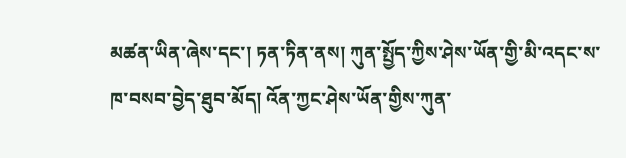མཚན་ཡིན་ཞེས་དང་། ཏན་ཏིན་ནས། ཀུན་སྤྱོད་ཀྱིས་ཤེས་ཡོན་གྱི་མི་འདང་ས་ཁ་བསབ་བྱེད་ཐུབ་མོད། འོན་ཀྱང་ཤེས་ཡོན་གྱིས་ཀུན་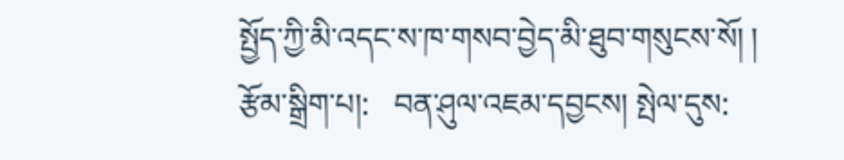སྤྱོད་ཀྱི་མི་འདང་ས་ཁ་གསབ་བྱེད་མི་ཐུབ་གསུངས་སོ། །
རྩོམ་སྒྲིག་པ།:   བན་ཤུལ་འཇམ་དབྱངས། སྤེལ་དུས: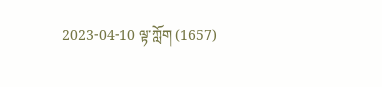2023-04-10 ལྟ་ཀློག (1657)